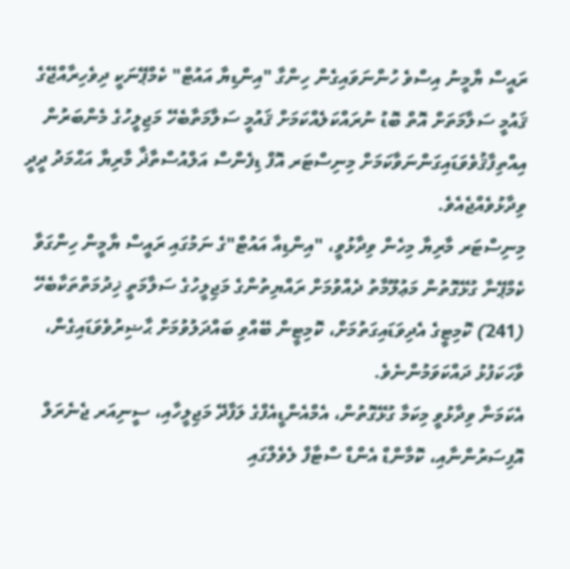ރައީސް ޔާމީނު އިސްވެ ހުންނަވައިގެން ހިންގާ "އިންޑިޔާ އައުޓް" ކެމްޕޭނަކީ ދިވެހިރާއްޖޭގެ ޤައުމީ ސަލާމަތަށް އޮތް ބޮޑު ނުރައްކަލެއްކަމަށް ޤައުމީ ސަލާމަތާބެހޭ މަޖިލީހުގެ މެންބަރުން އިއްތިފާޤުވެވަޑައިގަންނަވާކަމަށް މިނިސްޓަރ އޮފް ޑިފެންސް އަލްއުސްތާޛާ މާރިޔާ އަޙްމަދު ދީދީ ވިދާޅުވެއްޖެއެވެ.
މިނިސްޓަރ މާރިޔާ މިހެން ވިދާޅުވީ، "އިންޑިއާ އައުޓް"ގެ ނަމުގައި ރައީސް ޔާމީން ހިންގަވާ ކެމްޕޭނާ ގުޅޭގޮތުން މަޢުލޫމާތު ދެއްވުމަށް ރައްޔިތުންގެ މަޖިލީހުގެ ސަލާމަތީ ޚިދުމަތްތަކާބެހޭ (241) ކޮމިޓީގެ އެދިވަޑައިގަތުމަށް، ކޮމިޓީން ބޭއްވި ބައްދަލުވުމަށް ޙާޟިރުވެވަޑައިގެން، ވާހަކަފުޅު ދައްކަވަމުންނެވެ.
އެކަމަނާ ވިދާޅުވީ މިކަމާ ގުޅޭގޮތުން، އެމްއެންޑީއެފްގެ ލަފާދޭ މަޖިލީހާއި، ސީނިއަރ ޖެނެރަލް އޮފިސަރުންނާއި، ކޮމާންޑް އެންޑް ސްޓާފް ލެވެލްގައި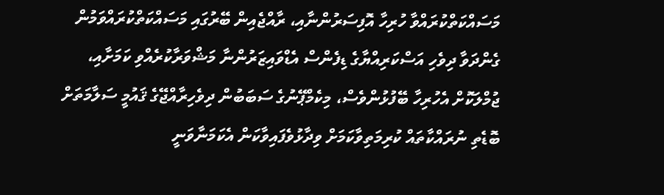މަސައްކަތްކުރައްވާ ހުރިހާ އޮފިސަރުންނާއި، ރާއްޖެއިން ބޭރުގައި މަސައްކަތްކުރައްވަމުން ގެންދަވާ ދިވެހި އަސްކަރިއްޔާގެ ޑިފެންސް އެޑްވައިޒަރުންނާ މަޝްވަރާކުރެއްވި ކަމަށާއި، ޖުމްލަކޮށް އެހުރިހާ ބޭފުޅުންވެސް، މިކެމްޕޭނުގެ ސަބަބުން ދިވެހިރާއްޖޭގެ ޤައުމީ ސަލާމަތަށް ބޮޑެތި ނުރައްކާތައް ކުރިމަތިވާކަމަށް ވިދާޅުވެފައިވާކަން އެކަމަނާވަނީ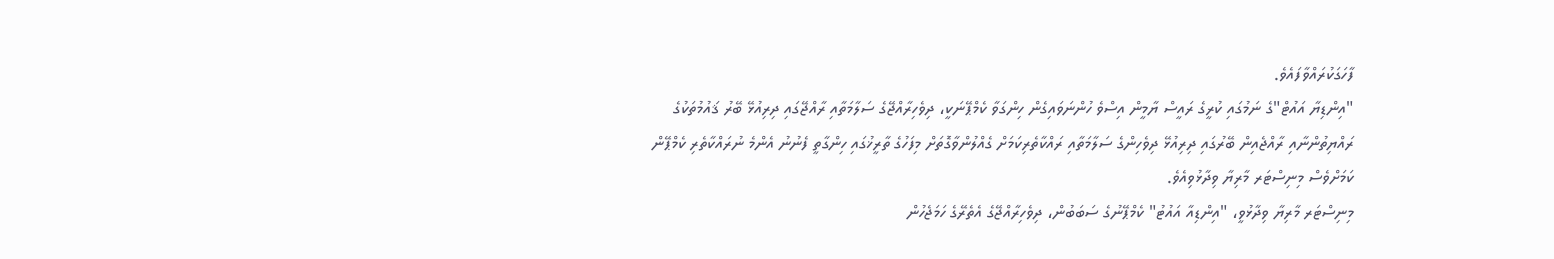ފާހަގަކުރައްވާފައެވެ.
"އިންޑިޔާ އައުޓް"ގެ ނަމުގައި ކުރީގެ ރައީސް ޔާމީން އިސްވެ ހުންނަވައިގެން ހިންގަވާ ކެމްޕޭނަކީ، ދިވެހިރާއްޖޭގެ ސަލާމަތާއި ރާއްޖޭގައި ދިރިއުޅޭ ބޭރު ޤައުމުތަކުގެ ރައްޔިތުންނާއި ރާއްޖެއިން ބޭރުގައި ދިރިއުޅޭ ދިވެހިންގެ ސަލާމަތާއި ރައްކާތެރިކަމަށް ގެއްލުންވާގޮތަށް މިފަހުގެ ތާރީޚުގައި ހިންގާތީ ފެނުނު އެންމެ ނުރައްކާތެރި ކެމްޕޭން ކަމަށްވެސް މިނިސްޓަރ މާރިޔާ ވިދާޅުވިއެވެ.
މިނިސްޓަރ މާރިޔާ ވިދާޅުވީ، "އިންޑިއާ އައުޓު" ކެމްޕޭނުގެ ސަބަބުން، ދިވެހިރާއްޖޭގެ އެތެރޭގެ ހަމަޖެހުން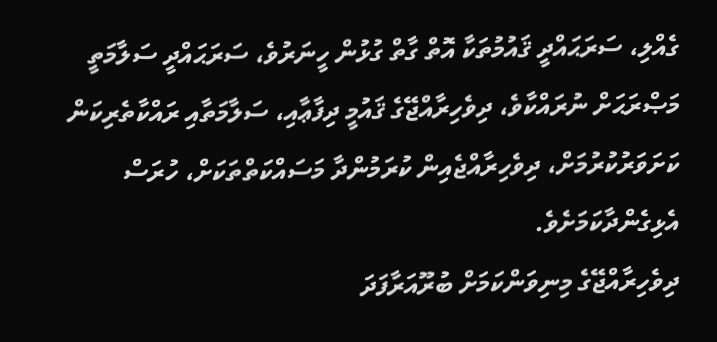ގެއްލި، ސަރަޙައްދީ ޤައުމުތަކާ އޮތް ގާތް ގުޅުން ހީނަރުވެ، ސަރަޙައްދީ ސަލާމަތީ މަޞްރަޙަށް ނުރައްކާވެ، ދިވެހިރާއްޖޭގެ ޤައުމީ ދިފާޢާއި، ސަލާމަތާއި ރައްކާތެރިކަން ކަށަވަރުކުރުމަށް، ދިވެހިރާއްޖެއިން ކުރަމުންދާ މަސައްކަތްތަކަށް، ހުރަސް އެޅިގެންދާކަމަށެވެ.
ދިވެހިރާއްޖޭގެ މިނިވަންކަމަށް ބުރޫއަރާފަދަ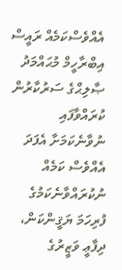އެއްވެސްކަމެއް ރައީސް އިބްރާހީމް މުޙައްމަދު ޞާލިޙްގެ ސަރުކާރުން ކުރައްވާފައި ނުވާނެކަމަށާ އެފަދަ އެއްވެސް ކަމެއް ނުކުރައްވާނެކަމުގެ ފުރިހަމަ ޔަޤީންކަން، ދިފާޢީ ވަޒީރުގެ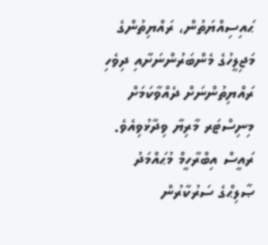ޙައިސިއްޔަތުން، ރައްޔިތުންގެ މަޖިލީހުގެ މެންބަރުންނަށާއި ދިވެހި ރައްޔިތުންނަށް ދެއްވާކަމަށް މިނިސްޓަރ މާރިޔާ ވިދާޅުވިއެވެ.
ރައީސް އިބްރާހީމް މުޙައްމަދު ޞާލިޙްގެ ސަރުކާރުން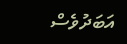އަބަދުވެސް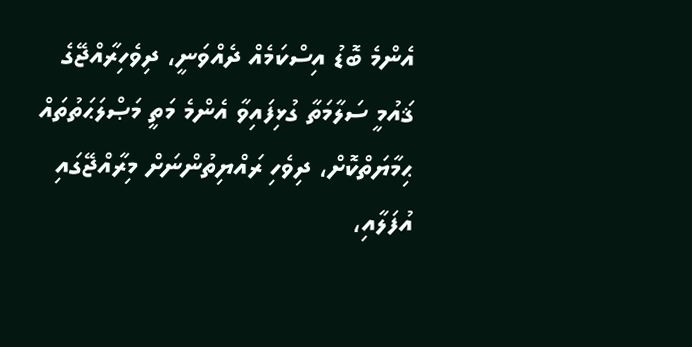އެންމެ ބޮޑު އިސްކަމެއް ދެއްވަނީ، ދިވެހިރާއްޖޭގެ ޤައުމީ ސަލާމަތާ ގުޅިފައިވާ އެންމެ މަތީ މަޞްލަޙަތުތައް ޙިމާޔަތްކޮށް، ދިވެހި ރައްޔިތުންނަށް މިރާއްޖޭގައި އުފަލާއި،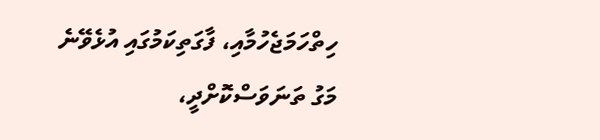ހިތްހަމަޖެހުމާއި، ފާގަތިކަމުގައި އުޅެވޭނެ މަގު ތަނަވަސްކޮށްދީ،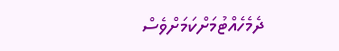ދެމެހެއްޓުމަށްކަމަށްވެސް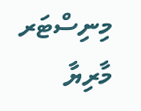މިނިސްޓަރ މާރިޔާ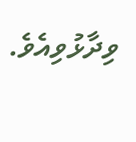ވިދާޅުވިއެވެ.